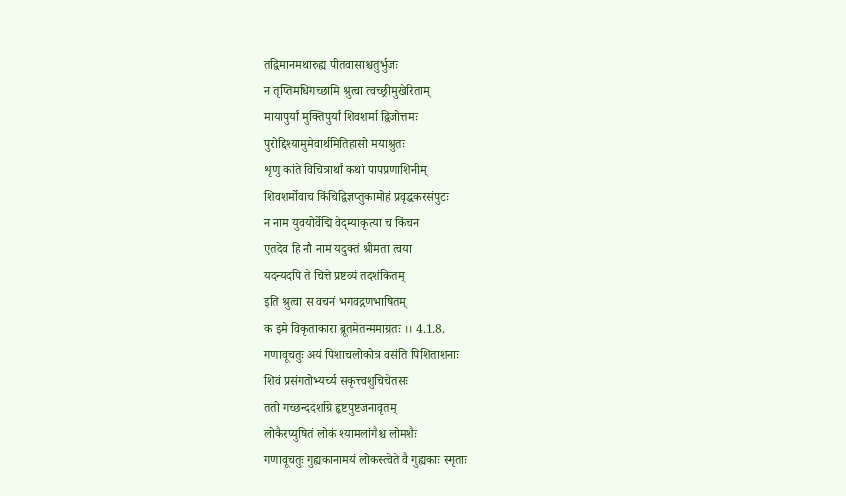तद्विमानमथारुह्य पीतवासाश्चतुर्भुजः
न तृप्तिमधिगच्छामि श्रुत्वा त्वच्छ्रीमुखेरिताम्
मायापुर्यां मुक्तिपुर्यां शिवशर्मा द्विजोत्तमः
पुरोद्दिश्यामुमेवार्थमितिहासो मयाश्रुतः
शृणु कांते विचित्रार्थां कथां पापप्रणाशिनीम्
शिवशर्मोवाच किंचिद्विज्ञप्तुकामोहं प्रवृद्धकरसंपुटः
न नाम युवयोर्वेद्मि वेद्म्याकृत्या च किंचन
एतदेव हि नौ नाम यदुक्तं श्रीमता त्वया
यदन्यदपि ते चित्ते प्रष्टव्यं तदशंकितम्
इति श्रुत्वा स वचनं भगवद्गणभाषितम्
क इमे विकृताकारा ब्रूतमेतन्ममाग्रतः ।। 4.1.8.
गणावूचतुः अयं पिशाचलोकोत्र वसंति पिशिताशनाः
शिवं प्रसंगतोभ्यर्च्य सकृत्त्वशुचिचेतसः
ततो गच्छन्ददर्शाग्रे हृष्टपुष्टजनावृतम्
लोकैरप्युषितं लोकं श्यामलांगैश्च लोमशैः
गणावूचतुः गुह्यकानामयं लोकस्त्वेते वै गुह्यकाः स्मृताः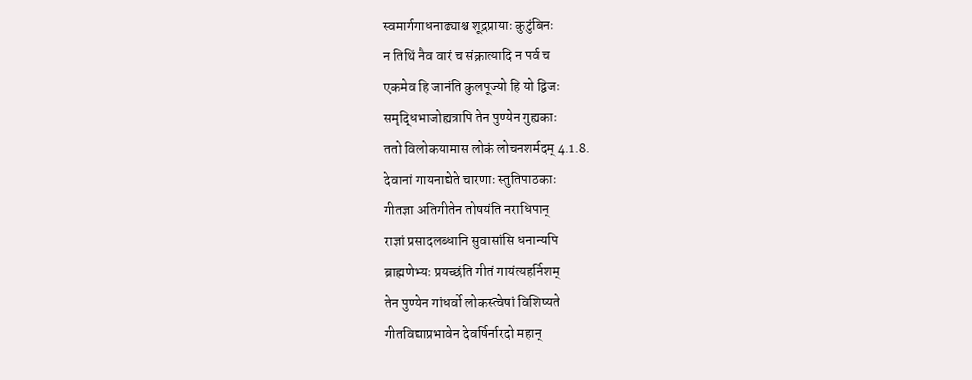स्वमार्गगाधनाढ्याश्च शूद्रप्रायाः कुटुंबिनः
न तिथिं नैव वारं च संक्रात्यादि न पर्व च
एकमेव हि जानंति कुलपूज्यो हि यो द्विजः
समृद्धिभाजोह्यत्रापि तेन पुण्येन गुह्यकाः
ततो विलोकयामास लोकं लोचनशर्मदम् 4.1.8.
देवानां गायनाद्येते चारणाः स्तुतिपाठकाः
गीतज्ञा अतिगीतेन तोषयंति नराधिपान्
राज्ञां प्रसादलब्धानि सुवासांसि धनान्यपि
ब्राह्मणेभ्यः प्रयच्छंति गीतं गायंत्यहर्निशम्
तेन पुण्येन गांधर्वो लोकस्त्वेषां विशिष्यते
गीतविद्याप्रभावेन देवर्षिर्नारदो महान्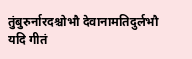तुंबुरुर्नारदश्चोभौ देवानामतिदुर्लभौ
यदि गीतं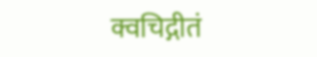क्वचिद्गीतं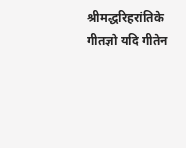श्रीमद्धरिहरांतिके
गीतज्ञो यदि गीतेन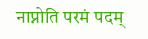नाप्नोति परमं पदम्